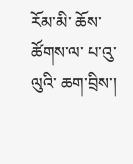རོམ་མི་ ཆོས་ཚོགས་ལ་ པ་འུ་ལུའི་ ཆག་བྲིས་།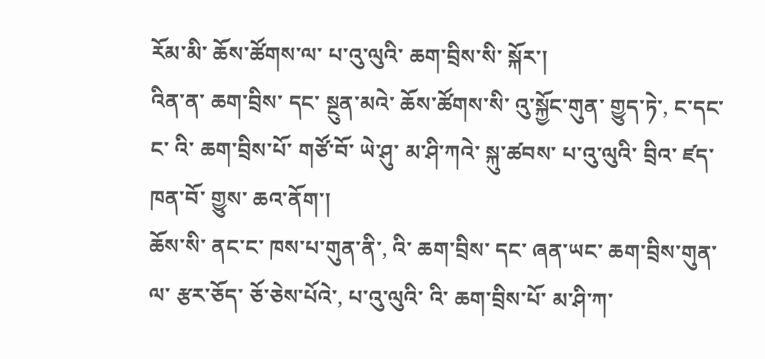རོམ་མི་ ཆོས་ཚོགས་ལ་ པ་འུ་ལུའི་ ཆག་བྲིས་སི་ སྐོར་།
འིན་ན་ ཆག་བྲིས་ དང་ སྔུན་མའེ་ ཆོས་ཚོགས་སི་ འུ་སྐྱོང་གུན་ གྱུད་ཏེ་, ང་དང་ང་ འི་ ཆག་བྲིས་པོ་ གཙོ་བོ་ ཡེ་ཤུ་ མ་ཤི་ཀའེ་ སྐུ་ཚབས་ པ་འུ་ལུའི་ བྲིའ་ ཛད་ཁན་བོ་ གྱུས་ ཆའ་ནོག་།
ཆོས་སི་ ནང་ང་ ཁས་པ་གུན་ནི་, འི་ ཆག་བྲིས་ དང་ ཞན་ཡང་ ཆག་བྲིས་གུན་ལ་ རྩར་ཅོད་ ཅོ་ཅེས་པོའེ་, པ་འུ་ལུའི་ འི་ ཆག་བྲིས་པོ་ མ་ཤི་ཀ་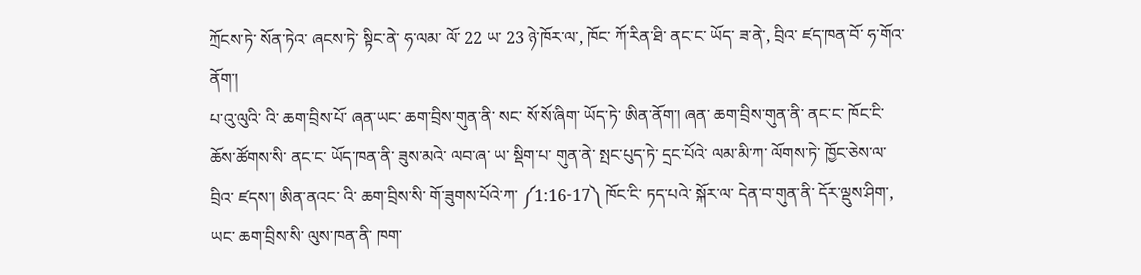ཀྲོངས་ཏེ་ སོན་ཏེའ་ ཞངས་ཏེ་ སྟིང་ནེ་ ཧ་ལམ་ ལོ་ 22 ཡ་ 23 ཉེ་ཁོར་ལ་, ཁོང་ ཀོ་རིན་ཐི་ ནང་ང་ ཡོད་ ཟ་ནེ་, བྲིའ་ ཛད་ཁན་བོ་ ཧ་གོའ་ནོག་།
པ་འུ་ལུའི་ འི་ ཆག་བྲིས་པོ་ ཞན་ཡང་ ཆག་བྲིས་གུན་ནི་ སང་ སོ་སོ་ཞིག་ ཡོད་ཏེ་ ཨིན་ནོག་། ཞན་ ཆག་བྲིས་གུན་ནི་ ནང་ང་ ཁོང་ངི་ ཆོས་ཚོགས་སི་ ནང་ང་ ཡོད་ཁན་ནི་ ཟུས་མའེ་ ལབ་ཞ་ ཡ་ སྡིག་པ་ གུན་ནེ་ སྤང་པུད་ཏེ་ དྲང་པོའེ་ ལམ་མི་ཀ་ ལོགས་ཏེ་ ཁྱོང་ཅེས་ལ་ བྲིའ་ ཛདས་། ཨིན་ནའང་ འི་ ཆག་བྲིས་སི་ གོ་ཟུགས་པོའེ་ཀ་ ༼1:16-17༽ ཁོང་ངི་ ཏད་པའེ་ སྐོར་ལ་ དེན་བ་གུན་ནི་ དོར་ལྡུས་ཤིག་, ཡང་ ཆག་བྲིས་སི་ ལུས་ཁན་ནི་ ཁག་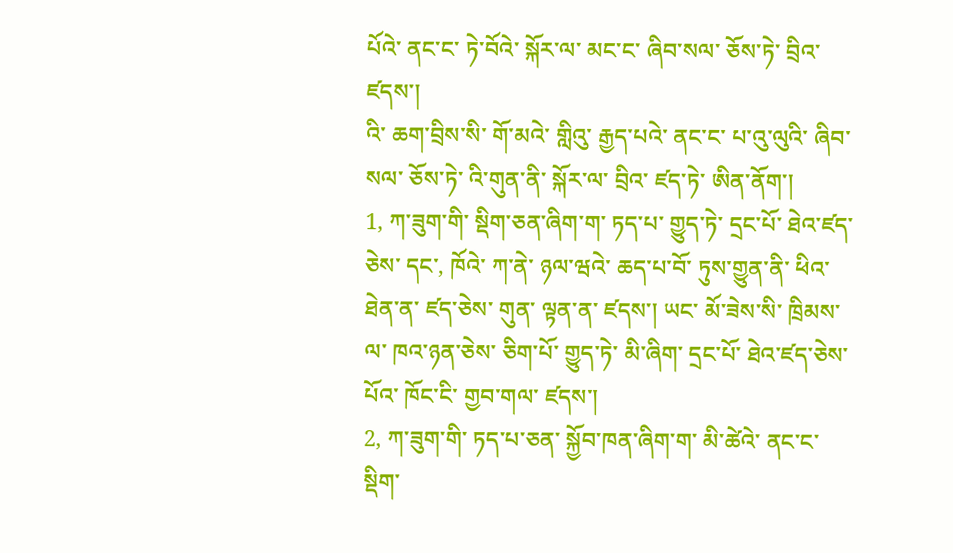པོའེ་ ནང་ང་ ཏེ་བོའེ་ སྐོར་ལ་ མང་ང་ ཞིབ་སལ་ ཅོས་ཏེ་ བྲིའ་ཛདས་།
འི་ ཆག་བྲིས་སི་ གོ་མའེ་ གླིའུ་ རྒྱད་པའེ་ ནང་ང་ པ་འུ་ལུའི་ ཞིབ་སལ་ ཅོས་ཏེ་ འི་གུན་ནི་ སྐོར་ལ་ བྲིའ་ ཛད་ཏེ་ ཨིན་ནོག་།
1, ཀ་ཟུག་གི་ སྡིག་ཅན་ཞིག་ག་ ཏད་པ་ གྱུད་ཏེ་ དྲང་པོ་ ཐེའ་ཛད་ཅེས་ དང་, ཁོའེ་ ཀ་ནེ་ ཉལ་ཝའེ་ ཆད་པ་བོ་ ཏུས་གྱུན་ནི་ ཕིའ་ ཐེན་ན་ ཛད་ཅེས་ གུན་ ལྟན་ན་ ཛདས་། ཡང་ མོ་ཟེས་སི་ ཁྲིམས་ལ་ ཁའ་ཉན་ཅེས་ ཅིག་པོ་ གྱུད་ཏེ་ མི་ཞིག་ དྲང་པོ་ ཐེའ་ཛད་ཅེས་པོའ་ ཁོང་ངི་ གྱབ་གལ་ ཛདས་།
2, ཀ་ཟུག་གི་ ཏད་པ་ཅན་ སྐྱོབ་ཁན་ཞིག་ག་ མི་ཚེའེ་ ནང་ང་ སྡིག་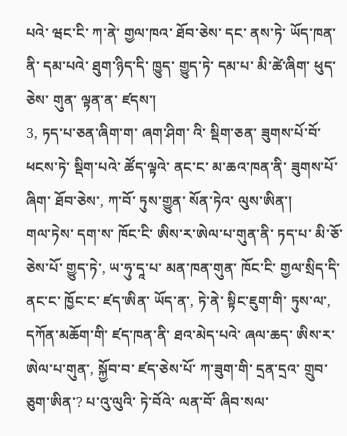པའེ་ ཝང་ངི་ ཀ་ནེ་ གྱལ་ཁའ་ ཐོབ་ཅེས་ དང་ ནས་ཏེ་ ཡོད་ཁན་ནི་ དམ་པའེ་ ཐུག་ཉིད་དི་ ཁྱུད་ གྱུད་ཏེ་ དམ་པ་ མི་ཚེ་ཞིག་ ཕུད་ཅེས་ གུན་ ལྟན་ན་ ཛདས་།
3, ཏད་པ་ཅན་ཞིག་ག་ ཞག་ཤིག་ འི་ སྡིག་ཅན་ ཟུགས་པོ་བོ་ ཕངས་ཏེ་ སྡིག་པའེ་ ཚོད་ལྟའེ་ ནང་ང་ མ་ཆའ་ཁན་ནི་ ཟུགས་པོ་ཞིག་ ཐོབ་ཅེས་, ཀ་བོ་ ཏུས་གྱུན་ སོན་ཏེའ་ ལུས་ཨིན་།
གལ་ཏེས་ དག་ས་ ཁོང་ངི་ ཨིས་ར་ཨེལ་པ་གུན་ནི་ ཏད་པ་ མི་ཅོ་ཅེས་པོ་ གྱུད་ཏེ་, ཡ་ཧུ་དཱ་པ་ མན་ཁན་གུན་ ཁོང་ངི་ གྱལ་སྲིད་དི་ ནང་ང་ ཁྱོང་ང་ ཛད་ཨིན་ ཡོད་ན་, ཏེ་ནེ་ སྟིང་ཇུག་གི་ ཏུས་ལ་, དཀོན་མཆོག་གི་ ཛད་ཁན་ནི་ ཐའ་མེད་པའེ་ ཞལ་ཆད་ ཨིས་ར་ཨེལ་པ་གུན་, སྐྱོབ་བ་ ཛད་ཅེས་པོ་ ཀ་ཟུག་གི་ དྲན་དྲའ་ གྲུབ་ཅུག་ཨིན་? པ་འུ་ལུའི་ ཏེ་བོའེ་ ལན་བོ་ ཞིབ་སལ་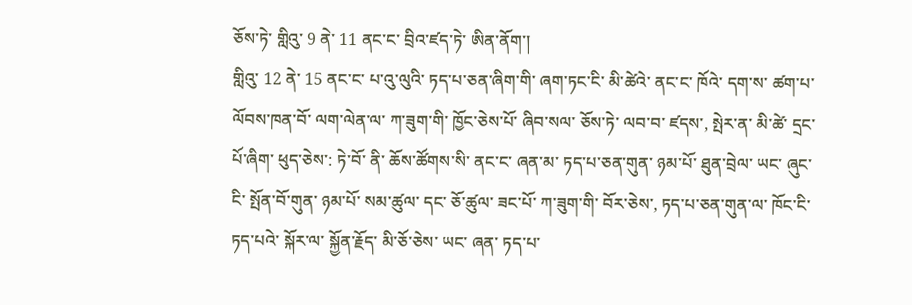ཅོས་ཏེ་ གླིའུ་ 9 ནེ་ 11 ནང་ང་ བྲིའ་ཛད་ཏེ་ ཨིན་ནོག་།
གླིའུ་ 12 ནེ་ 15 ནང་ང་ པ་འུ་ལུའི་ ཏད་པ་ཅན་ཞིག་གི་ ཞག་ཏང་ངི་ མི་ཚེའེ་ ནང་ང་ ཁོའེ་ དག་ས་ ཚག་པ་ ལོབས་ཁན་བོ་ ལག་ལེན་ལ་ ཀ་ཟུག་གི་ ཁྱོང་ཅེས་པོ་ ཞིབ་སལ་ ཅོས་ཏེ་ ལབ་བ་ ཛདས་, སྤེར་ན་ མི་ཚེ་ དྲང་པོ་ཞིག་ ཕུད་ཅེས་: ཏེ་བོ་ ནི་ ཆོས་ཚོགས་སི་ ནང་ང་ ཞན་མ་ ཏད་པ་ཅན་གུན་ ཉམ་པོ་ ཐུན་བྲེལ་ ཡང་ ཞུང་ངི་ སྤོན་བོ་གུན་ ཉམ་པོ་ སམ་ཚུལ་ དང་ ཅོ་ཚུལ་ ཟང་པོ་ ཀ་ཟུག་གི་ བོར་ཅེས་, ཏད་པ་ཅན་གུན་ལ་ ཁོང་ངི་ ཏད་པའེ་ སྐོར་ལ་ སྐྱོན་རྗོད་ མི་ཅོ་ཅེས་ ཡང་ ཞན་ ཏད་པ་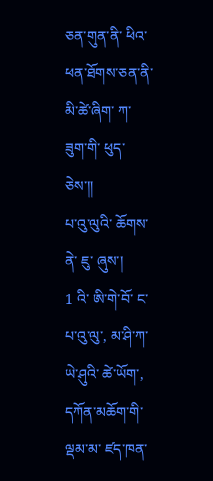ཅན་གུན་ནི་ ཕིའ་ ཕན་ཐོགས་ཅན་ནི་ མི་ཚེ་ཞིག་ ཀ་ཟུག་གི་ ཕུད་ཅེས་༎
པ་འུ་ལུའི་ ཆོགས་ནེ་ ཇུ་ ཞུས་།
1 འི་ ཨི་གེ་བོ་ ང་ པ་འུ་ལུ་, མ་ཤི་ཀ་ ཡེ་ཤུའི་ ཚེ་ཡོག་, དཀོན་མཆོག་གི་ ལྡམ་མ་ ཛད་ཁན་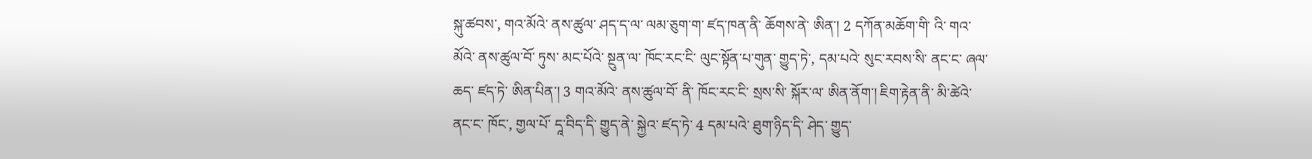སྐུ་ཚབས་, གའ་མོའེ་ ནས་ཚུལ་ ཤད་ད་ལ་ ལམ་ཅུག་ག་ ཛད་ཁན་ནི་ ཆོགས་ནེ་ ཨིན་། 2 དཀོན་མཆོག་གི་ འི་ གའ་མོའེ་ ནས་ཚུལ་བོ་ ཏུས་ མང་པོའེ་ སྔུན་ལ་ ཁོང་རང་ངི་ ལུང་སྟོན་པ་གུན་ གྱུད་ཏེ་, དམ་པའེ་ སུང་རབས་སི་ ནང་ང་ ཞལ་ཆད་ ཛད་ཏེ་ ཨིན་པིན་། 3 གའ་མོའེ་ ནས་ཚུལ་བོ་ ནི་ ཁོང་རང་ངི་ སྲས་སི་ སྐོར་ལ་ ཨིན་ནོག་། ཇིག་རྟེན་ནི་ མི་ཚེའེ་ ནང་ང་ ཁོང་, གྱལ་པོ་ དཱ་བིད་དི་ གྱུད་ནེ་ སྐྱེའ་ ཛད་ཏེ་ 4 དམ་པའེ་ ཐུག་ཉིད་དི་ ཤེད་ གྱུད་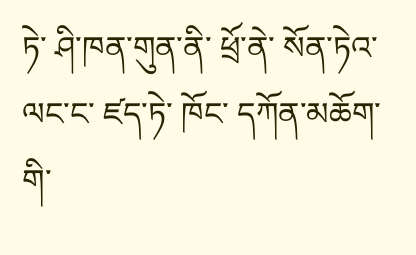ཏེ་ ཤི་ཁན་གུན་ནི་ ཕྲོ་ནེ་ སོན་ཏེའ་ ལང་ང་ ཛད་ཏེ་ ཁོང་ དཀོན་མཆོག་གི་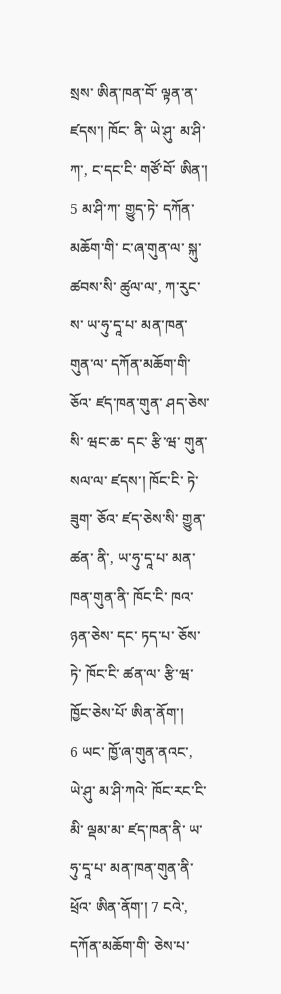སྲས་ ཨིན་ཁན་བོ་ ལྟན་ན་ ཛདས་། ཁོང་ ནི་ ཡེ་ཤུ་ མ་ཤི་ཀ་, ང་དང་ངི་ གཙོ་བོ་ ཨིན་། 5 མ་ཤི་ཀ་ གྱུད་ཏེ་ དཀོན་མཆོག་གི་ ང་ཞ་གུན་ལ་ སྐུ་ཚབས་སི་ ཚུལ་ལ་, ཀ་རུང་ས་ ཡ་ཧུ་དཱ་པ་ མན་ཁན་གུན་ལ་ དཀོན་མཆོག་གི་ ཅོའ་ ཛད་ཁན་གུན་ ཤད་ཅེས་སི་ ཝང་ཆ་ དང་ རྩི་ཝ་ གུན་ སལ་ལ་ ཛདས་། ཁོང་ངི་ ཏེ་ཟུག་ ཅོའ་ ཛད་ཅེས་སི་ གྱུན་ཚན་ ནི་, ཡ་ཧུ་དཱ་པ་ མན་ཁན་གུན་ནི་ ཁོང་ངི་ ཁའ་ཉན་ཅེས་ དང་ ཏད་པ་ ཅོས་ཏེ་ ཁོང་ངི་ ཚན་ལ་ རྩི་ཝ་ ཁྱོང་ཅེས་པོ་ ཨིན་ནོག་།
6 ཡང་ ཁྱོ་ཞ་གུན་ནའང་, ཡེ་ཤུ་ མ་ཤི་ཀའེ་ ཁོང་རང་ངི་ མི་ ལྡམ་མ་ ཛད་ཁན་ནི་ ཡ་ཧུ་དཱ་པ་ མན་ཁན་གུན་ནི་ ཕྲོའ་ ཨིན་ནོག་། 7 ངའེ་, དཀོན་མཆོག་གི་ ཅེས་པ་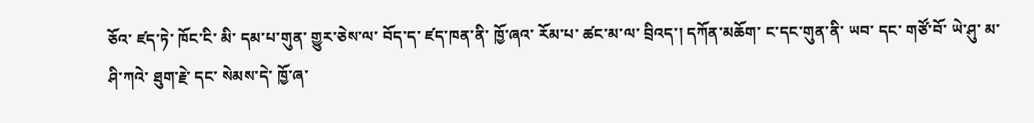ཅོའ་ ཛད་ཏེ་ ཁོང་ངི་ མི་ དམ་པ་གུན་ གྱུར་ཅེས་ལ་ བོད་ད་ ཛད་ཁན་ནི་ ཁྱོ་ཞའ་ རོམ་པ་ ཚང་མ་ལ་ བྲིའད་། དཀོན་མཆོག་ ང་དང་གུན་ནི་ ཡབ་ དང་ གཙོ་བོ་ ཡེ་ཤུ་ མ་ཤི་ཀའེ་ ཐུག་རྗེ་ དང་ སེམས་དེ་ ཁྱོ་ཞ་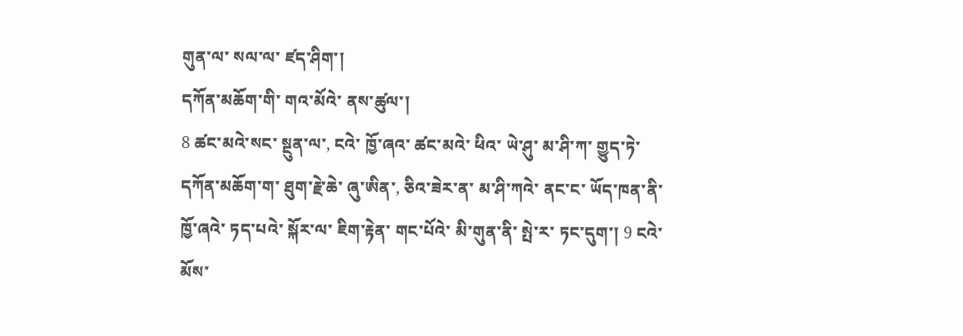གུན་ལ་ སལ་ལ་ ཛད་ཤིག་།
དཀོན་མཆོག་གི་ གའ་མོའེ་ ནས་ཚུལ་།
8 ཚང་མའེ་སང་ སྔུན་ལ་, ངའེ་ ཁྱོ་ཞའ་ ཚང་མའེ་ ཕིའ་ ཡེ་ཤུ་ མ་ཤི་ཀ་ གྱུད་ཏེ་ དཀོན་མཆོག་ག་ ཐུག་རྗེ་ཆེ་ ཞུ་ཨིན་, ཅིའ་ཟེར་ན་ མ་ཤི་ཀའེ་ ནང་ང་ ཡོད་ཁན་ནི་ ཁྱོ་ཞའེ་ ཏད་པའེ་ སྐོར་ལ་ ཇིག་རྟེན་ གང་པོའེ་ མི་གུན་ནི་ སྤེ་ར་ ཏང་དུག་། 9 ངའེ་ མོས་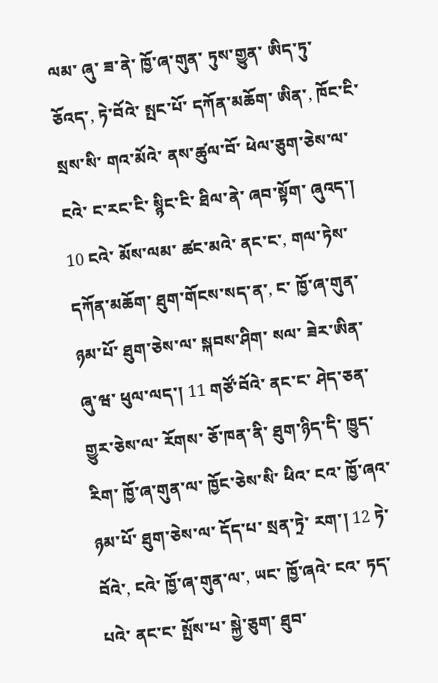ལམ་ ཞུ་ ཟ་ནེ་ ཁྱོ་ཞ་གུན་ ཏུས་གྱུན་ ཨིད་ཏུ་ ཅོའད་, ཏེ་བོའེ་ སྤང་པོ་ དཀོན་མཆོག་ ཨིན་, ཁོང་ངི་ སྲས་སི་ གའ་མོའེ་ ནས་ཚུལ་བོ་ ཕེལ་ཅུག་ཅེས་ལ་ ངའེ་ ང་རང་ངི་ སྙིང་ངི་ ཐིལ་ནེ་ ཞབ་སྟོག་ ཞུའད་།
10 ངའེ་ མོས་ལམ་ ཚང་མའེ་ ནང་ང་, གལ་ཏེས་ དཀོན་མཆོག་ ཐུག་གོངས་སད་ན་, ང་ ཁྱོ་ཞ་གུན་ ཉམ་པོ་ ཐུག་ཅེས་ལ་ སྐབས་ཤིག་ སལ་ ཟེར་ཨིན་ ཞུ་ཝ་ ཕུལ་ལད་། 11 གཙོ་བོའེ་ ནང་ང་ ཤེད་ཅན་ གྱུར་ཅེས་ལ་ རོགས་ ཅོ་ཁན་ནི་ ཐུག་ཉིད་དི་ ཁྱུད་རིག་ ཁྱོ་ཞ་གུན་ལ་ ཁྱོང་ཅེས་སི་ ཕིའ་ ངའ་ ཁྱོ་ཞའ་ ཉམ་པོ་ ཐུག་ཅེས་ལ་ དོད་པ་ སྲན་ཏྲེ་ རག་། 12 ཏེ་བོའེ་, ངའེ་ ཁྱོ་ཞ་གུན་ལ་, ཡང་ ཁྱོ་ཞའེ་ ངའ་ ཏད་པའེ་ ནང་ང་ སྤོས་པ་ སྐྱེ་ཅུག་ ཐུབ་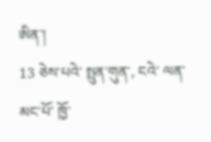ཨིན་།
13 ཅེས་པའེ་ སྤུན་གུན་, ངའེ་ ལན་ མང་པོ་ ཁྱོ་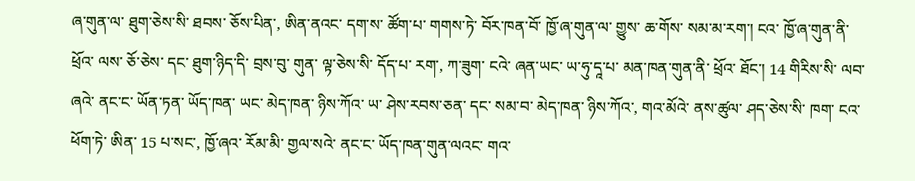ཞ་གུན་ལ་ ཐུག་ཅེས་སི་ ཐབས་ ཅོས་པིན་, ཨིན་ནའང་ དག་ས་ ཚོག་པ་ གགས་ཏེ་ བོར་ཁན་བོ་ ཁྱོ་ཞ་གུན་ལ་ གྱུས་ ཆ་གོས་ སམ་མ་རག་། ངའ་ ཁྱོ་ཞ་གུན་ནི་ ཕྲོའ་ ལས་ ཅོ་ཅེས་ དང་ ཐུག་ཉིད་དི་ བྲས་བུ་ གུན་ ལྟ་ཅེས་སི་ དོད་པ་ རག་, ཀ་ཟུག་ ངའེ་ ཞན་ཡང་ ཡ་ཧུ་དཱ་པ་ མན་ཁན་གུན་ནི་ ཕྲོའ་ ཐོང་། 14 གིརིས་སི་ ལབ་ཞའེ་ ནང་ང་ ཡོན་ཏན་ ཡོད་ཁན་ ཡང་ མེད་ཁན་ ཉིས་ཀོའ་ ཡ་ ཤེས་རབས་ཅན་ དང་ སམ་བ་ མེད་ཁན་ ཉིས་ཀོའ་, གའ་མོའེ་ ནས་ཚུལ་ ཤད་ཅེས་སི་ ཁག་ ངའ་ ཕོག་ཏེ་ ཨིན་ 15 པ་སང་, ཁྱོ་ཞའ་ རོམ་མི་ གྱལ་སའེ་ ནང་ང་ ཡོད་ཁན་གུན་ལའང་ གའ་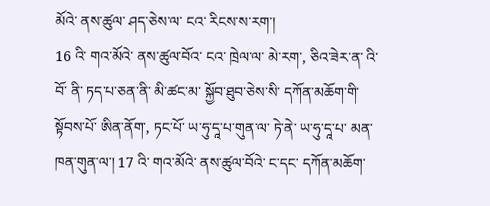མོའེ་ ནས་ཚུལ་ ཤད་ཅེས་ལ་ ངའ་ རིངས་ས་རག་།
16 འི་ གའ་མོའེ་ ནས་ཚུལ་བོའ་ ངའ་ ཁྲེལ་ལ་ མེ་རག་, ཅིའ་ཟེར་ན་ འི་བོ་ ནི་ ཏད་པ་ཅན་ནི་ མི་ཚང་མ་ སྐྱོབ་ཐུབ་ཅེས་སི་ དཀོན་མཆོག་གི་ སྟོབས་པོ་ ཨིན་ནོག་, ཏང་པོ་ ཡ་ཧུ་དཱ་པ་གུན་ལ་ ཏེ་ནེ་ ཡ་ཧུ་དཱ་པ་ མན་ཁན་གུན་ལ་། 17 འི་ གའ་མོའེ་ ནས་ཚུལ་བོའེ་ ང་དང་ དཀོན་མཆོག་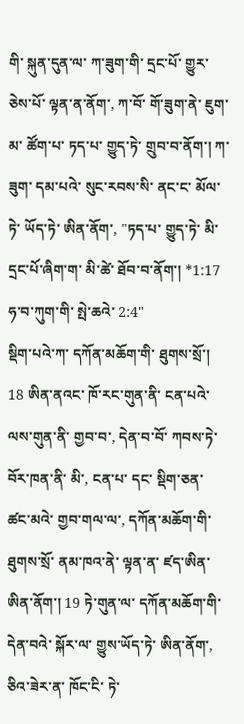གི་ སྐུན་དུན་ལ་ ཀ་ཟུག་གི་ དྲང་པོ་ གྱུར་ཅེས་པོ་ ལྟན་ན་ནོག་, ཀ་བོ་ གོ་ཟུག་ནེ་ ཇུག་མ་ ཚོག་པ་ ཏད་པ་ གྱུད་ཏེ་ གྲུབ་བ་ནོག་། ཀ་ཟུག་ དམ་པའེ་ སུང་རབས་སི་ ནང་ང་ མོལ་ཏེ་ ཡོད་ཏེ་ ཨིན་ནོག་, "ཏད་པ་ གྱུད་ཏེ་ མི་ དྲང་པོ་ཞིག་ག་ མི་ཚེ་ ཐོབ་བ་ནོག་། *1:17 ཧ་བ་ཀུག་གི་ སྤེ་ཆའེ་ 2:4"
སྡིག་པའེ་ཀ་ དཀོན་མཆོག་གི་ ཐུགས་སྲོ་།
18 ཨིན་ནའང་ ཁོ་རང་གུན་ནི་ ངན་པའེ་ ལས་གུན་ནི་ གྱབ་བ་, དེན་བ་བོ་ ཀབས་ཏེ་ བོར་ཁན་ནི་ མི་, ངན་པ་ དང་ སྡིག་ཅན་ ཚང་མའེ་ གྱབ་གལ་ལ་, དཀོན་མཆོག་གི་ ཐུགས་སྲོ་ ནམ་ཁའ་ནེ་ ལྟན་ན་ ཛད་ཨིན་ ཨིན་ནོག་། 19 ཏེ་གུན་ལ་ དཀོན་མཆོག་གི་ དེན་བའེ་ སྐོར་ལ་ གྱུས་ཡོད་ཏེ་ ཨིན་ནོག་, ཅིའ་ཟེར་ན་ ཁོང་ངི་ ཏེ་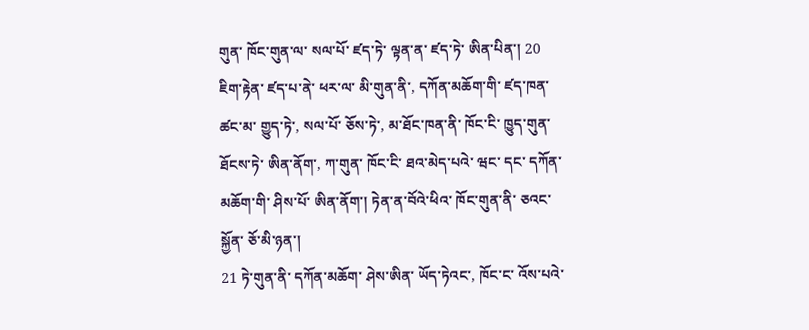གུན་ ཁོང་གུན་ལ་ སལ་པོ་ ཛད་ཏེ་ ལྟན་ན་ ཛད་ཏེ་ ཨིན་པིན་། 20 ཇིག་རྟེན་ ཛད་པ་ནེ་ ཕར་ལ་ མི་གུན་ནི་, དཀོན་མཆོག་གི་ ཛད་ཁན་ ཚང་མ་ གྱུད་ཏེ་, སལ་པོ་ ཅོས་ཏེ་, མ་ཐོང་ཁན་ནི་ ཁོང་ངི་ ཁྱུད་གུན་ ཐོངས་ཏེ་ ཨིན་ནོག་, ཀ་གུན་ ཁོང་ངི་ ཐའ་མེད་པའེ་ ཝང་ དང་ དཀོན་མཆོག་གི་ ཤིས་པོ་ ཨིན་ནོག་། ཏེན་ན་བོའེ་ཕིའ་ ཁོང་གུན་ནི་ ཅའང་ སྐྱོན་ ཅོ་མི་ཉན་།
21 ཏེ་གུན་ནི་ དཀོན་མཆོག་ ཤེས་ཨིན་ ཡོད་ཏེའང་, ཁོང་ང་ འོས་པའེ་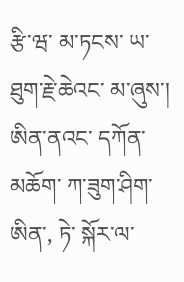རྩི་ཝ་ མ་ཏངས་ ཡ་ ཐུག་རྗེ་ཆེའང་ མ་ཞུས་། ཨིན་ནའང་ དཀོན་མཆོག་ ཀ་ཟུག་ཤིག་ ཨིན་, ཏེ་ སྐོར་ལ་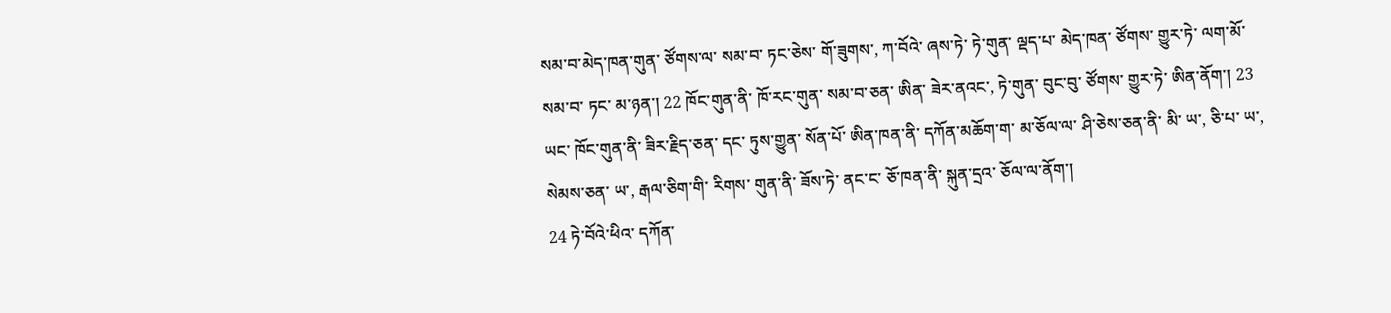སམ་བ་མེད་ཁན་གུན་ ཙོགས་ལ་ སམ་བ་ ཏང་ཅེས་ གོ་ཟུགས་, ཀ་བོའེ་ ཞས་ཏེ་ ཏེ་གུན་ ལྡད་པ་ མེད་ཁན་ ཙོགས་ གྱུར་ཏེ་ ལག་མོ་ སམ་བ་ ཏང་ མ་ཉན་། 22 ཁོང་གུན་ནི་ ཁོ་རང་གུན་ སམ་བ་ཅན་ ཨིན་ ཟེར་ནའང་, ཏེ་གུན་ བུང་བུ་ ཙོགས་ གྱུར་ཏེ་ ཨིན་ནོག་། 23 ཡང་ ཁོང་གུན་ནི་ ཟིར་རྗིད་ཅན་ དང་ ཏུས་གྱུན་ སོན་པོ་ ཨིན་ཁན་ནི་ དཀོན་མཆོག་ག་ མ་ཅོལ་ལ་ ཤི་ཅེས་ཅན་ནི་ མི་ ཡ་, ཅི་པ་ ཡ་, སེམས་ཅན་ ཡ་, རྒལ་ཅིག་གི་ རིགས་ གུན་ནི་ ཟོས་ཏེ་ ནང་ང་ ཅོ་ཁན་ནི་ སྐུན་དྲའ་ ཅོལ་ལ་ནོག་།
24 ཏེ་བོའེ་ཕིའ་ དཀོན་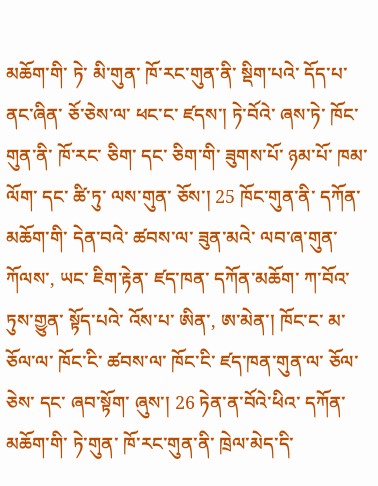མཆོག་གི་ ཏེ་ མི་གུན་ ཁོ་རང་གུན་ནི་ སྡིག་པའེ་ དོད་པ་ ནང་ཞིན་ ཅོ་ཅེས་ལ་ ཕང་ང་ ཛདས་། ཏེ་བོའེ་ ཞས་ཏེ་ ཁོང་གུན་ནི་ ཁོ་རང་ ཅིག་ དང་ ཅིག་གི་ ཟུགས་པོ་ ཉམ་པོ་ ཁམ་ལོག་ དང་ ཚི་ཏུ་ ལས་གུན་ ཅོས་། 25 ཁོང་གུན་ནི་ དཀོན་མཆོག་གི་ དེན་བའེ་ ཚབས་ལ་ ཟུན་མའེ་ ལབ་ཞ་གུན་ ཀོལས་, ཡང་ ཇིག་རྟེན་ ཛད་ཁན་ དཀོན་མཆོག་ ཀ་བོའ་ ཏུས་གྱུན་ སྟོད་པའེ་ འོས་པ་ ཨིན་, ཨ་མེན་། ཁོང་ང་ མ་ཅོལ་ལ་ ཁོང་ངི་ ཚབས་ལ་ ཁོང་ངི་ ཛད་ཁན་གུན་ལ་ ཅོལ་ཅེས་ དང་ ཞབ་སྟོག་ ཞུས་། 26 ཏེན་ན་བོའེ་ཕིའ་ དཀོན་མཆོག་གི་ ཏེ་གུན་ ཁོ་རང་གུན་ནི་ ཁྲེལ་མེད་དི་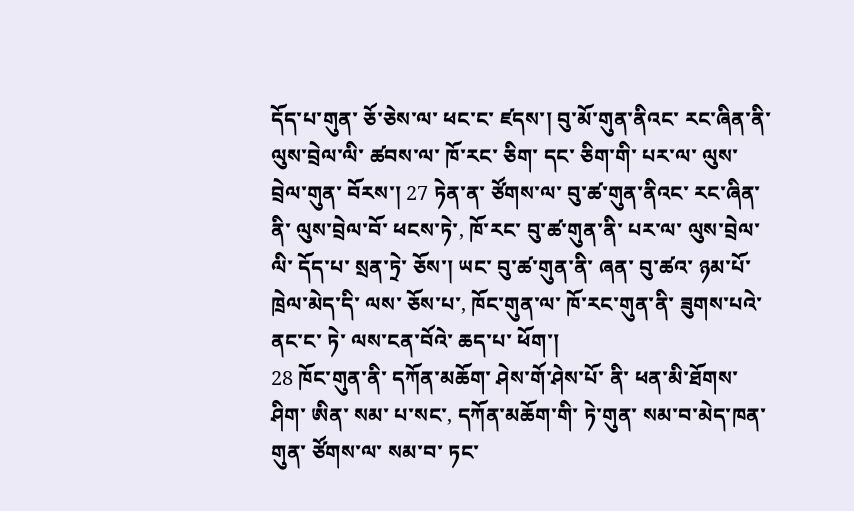དོད་པ་གུན་ ཅོ་ཅེས་ལ་ ཕང་ང་ ཛདས་། བུ་མོ་གུན་ནིའང་ རང་ཞིན་ནི་ ལུས་བྲེལ་ལི་ ཚབས་ལ་ ཁོ་རང་ ཅིག་ དང་ ཅིག་གི་ པར་ལ་ ལུས་བྲེལ་གུན་ བོརས་། 27 ཏེན་ན་ ཙོགས་ལ་ བུ་ཚ་གུན་ནིའང་ རང་ཞིན་ནི་ ལུས་བྲེལ་བོ་ ཕངས་ཏེ་, ཁོ་རང་ བུ་ཚ་གུན་ནི་ པར་ལ་ ལུས་བྲེལ་ལི་ དོད་པ་ སྲན་ཏྲེ་ ཅོས་། ཡང་ བུ་ཚ་གུན་ནི་ ཞན་ བུ་ཚའ་ ཉམ་པོ་ ཁྲེལ་མེད་དི་ ལས་ ཅོས་པ་, ཁོང་གུན་ལ་ ཁོ་རང་གུན་ནི་ ཟུགས་པའེ་ ནང་ང་ ཏེ་ ལས་ངན་བོའེ་ ཆད་པ་ ཕོག་།
28 ཁོང་གུན་ནི་ དཀོན་མཆོག་ ཤེས་གོ་ཤེས་པོ་ ནི་ ཕན་མི་ཐོགས་ཤིག་ ཨིན་ སམ་ པ་སང་, དཀོན་མཆོག་གི་ ཏེ་གུན་ སམ་བ་མེད་ཁན་གུན་ ཙོགས་ལ་ སམ་བ་ ཏང་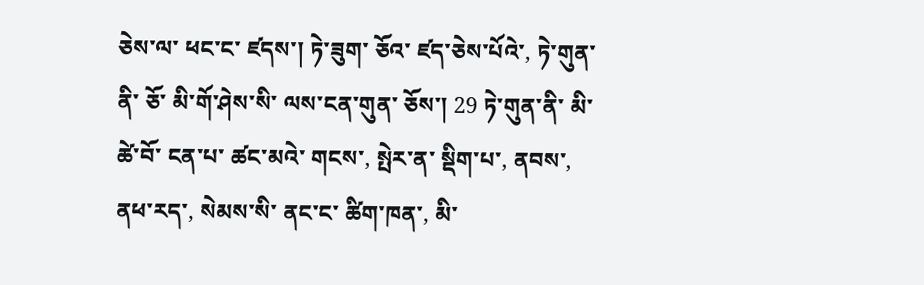ཅེས་ལ་ ཕང་ང་ ཛདས་། ཏེ་ཟུག་ ཅོའ་ ཛད་ཅེས་པོའེ་, ཏེ་གུན་ནི་ ཅོ་ མི་གོ་ཤེས་སི་ ལས་ངན་གུན་ ཅོས་། 29 ཏེ་གུན་ནི་ མི་ཚེ་བོ་ ངན་པ་ ཚང་མའེ་ གངས་, སྤེར་ན་ སྡིག་པ་, ནབས་, ནཕ་རད་, སེམས་སི་ ནང་ང་ ཚིག་ཁན་, མི་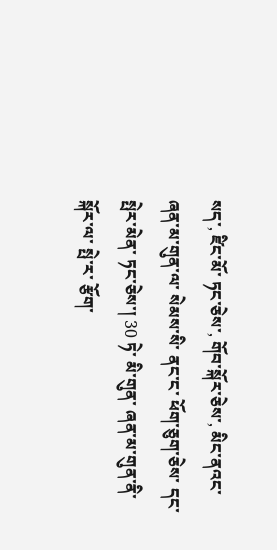སད་, ཛིང་མོ་ ཏང་ཅེས་, གོབ་སྐོར་ཅེས་, མིང་ནའང་ ཞན་མ་གུན་ལ་ སེམས་སི་ ནང་ང་ ཕོག་ཅུག་ཅེས་ དང་ སྤེར་མེན་ ཏང་ཅེས་། 30 ཏེ་ མི་གུན་ ཞན་མ་གུན་ནི་ སྐོར་ལ་ སྤེ་ར་ རྩོག་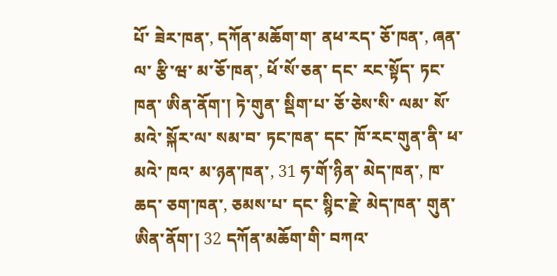པོ་ ཟེར་ཁན་, དཀོན་མཆོག་ག་ ནཕ་རད་ ཅོ་ཁན་, ཞན་ལ་ རྩི་ཝ་ མ་ཅོ་ཁན་, ཕོ་སོ་ཅན་ དང་ རང་སྟོད་ ཏང་ཁན་ ཨིན་ནོག་། ཏེ་གུན་ སྡིག་པ་ ཅོ་ཅེས་སི་ ལམ་ སོ་མའེ་ སྐོར་ལ་ སམ་བ་ ཏང་ཁན་ དང་ ཁོ་རང་གུན་ནི་ ཕ་མའེ་ ཁའ་ མ་ཉན་ཁན་, 31 ཧ་གོ་ཉིན་ མེད་ཁན་, ཁ་ཆད་ ཅག་ཁན་, ཅམས་པ་ དང་ སྙིང་རྗེ་ མེད་ཁན་ གུན་ ཨིན་ནོག་། 32 དཀོན་མཆོག་གི་ བཀའ་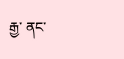རྒྱ་ ནང་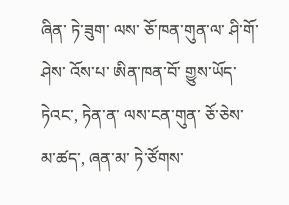ཞིན་ ཏེ་ཟུག་ ལས་ ཅོ་ཁན་གུན་ལ་ ཤི་གོ་ཤེས་ འོས་པ་ ཨིན་ཁན་བོ་ གྱུས་ཡོད་ཏེའང་, ཏེན་ན་ ལས་ངན་གུན་ ཅོ་ཅེས་ མ་ཚད་, ཞན་མ་ ཏེ་ཙོགས་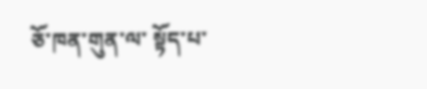ཅོ་ཁན་གུན་ལ་ སྟོད་པ་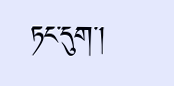ཏང་དུག་།